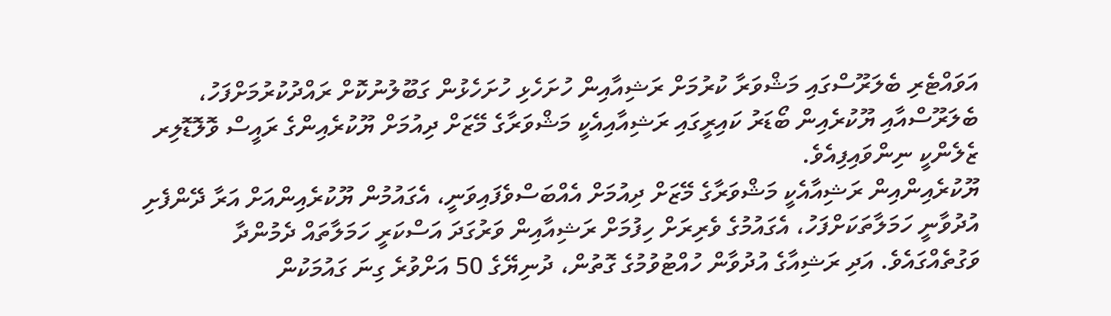އަވައްޓެރި ބެލަރޫސްގައި މަޝްވަރާ ކުރުމަށް ރަޝިއާއިން ހުށަހެޅި ހުށަހެޅުން ގަބޫލުނުކޮށް ރައްދުކުރުމަށްފަހު، ބެލަރޫސްއާއި ޔޫކުރެއިން ބޯޑަރު ކައިރީގައި ރަޝިއާއިއެކީ މަޝްވަރާގެ މޭޒަށް ދިއުމަށް ޔޫކުރެއިންގެ ރައީސް ވޮލޮޑޮލިރ ޒެލެންކީ ނިންވައިފިއެވެ.
ޔޫކުރެއިންއިން ރަޝިއާއެކީ މަޝްވަރާގެ މޭޒަށް ދިއުމަށް އެއްބަސްވެފައިވަނީ، އެގައުމުން ޔޫކުރެއިންއަށް އަރާ ދޭންފެށި އުދުވާނީ ހަމަލާތަކަށްފަހު، އެގައުމުގެ ވެރިރަށް ހިފުމަށް ރަޝިއާއިން ވަރުގަދަ އަސްކަރީ ހަމަލާތައް ދެމުންދާ ވަގުތެއްގައެވެ. އަދި ރަޝިއާގެ އުދުވާން ހުއްޓުވުމުގެ ގޮތުން، ދުނިޔޭގެ 50 އަށްވުރެ ގިނަ ގައުމަކުން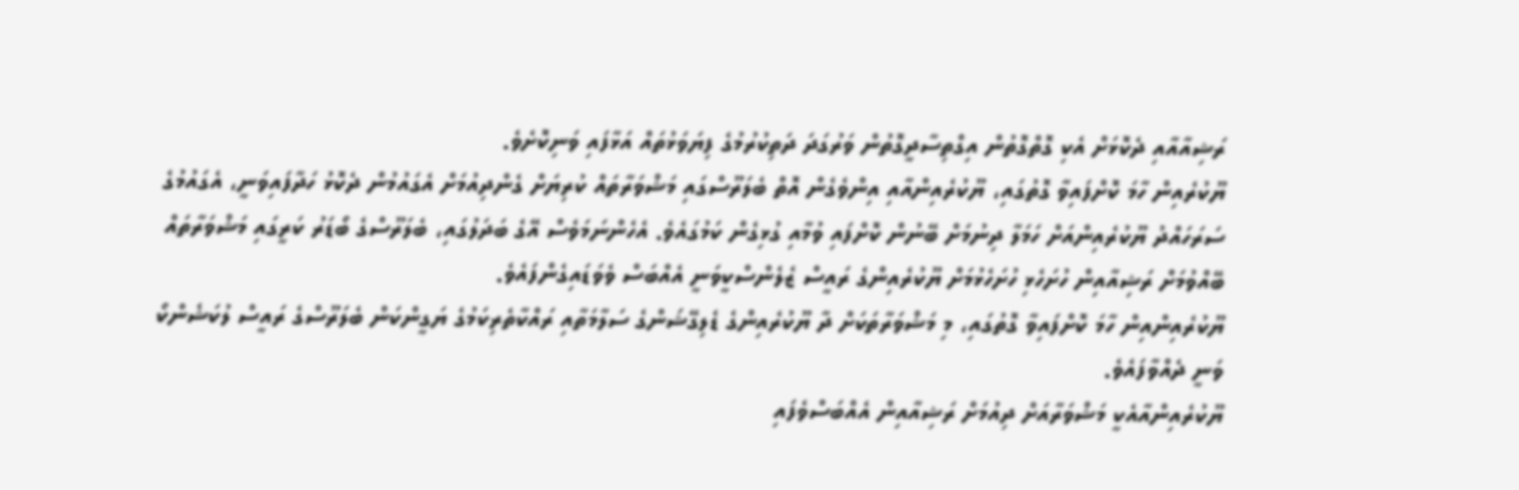ރަޝިއާއާއި ދެކޮޅަށް އެކި ގޮތްގޮތުން އިގްތިސާދީގޮތުން ވަރުގަދަ ދަތިކުރުމުގެ ފިޔަވަޅުތައް އަޅާފައި ވަނިކޮށެވެ.
ޔޫކުރެއިން ހާމަ ކޮށްފައިވާ ގޮތުގައި، ޔޫކުރެއިންއާއި އިންވެގެން އޮތް ބެލަރޫސްގައި މަޝްވަރާތައް ކުރިޔަށް ގެންދިއުމަށް އެގައުމުން ދެކޮޅު ހަދާފައިވަނީ، އެގައުމުގެ ސަރަހައްދު ޔޫކުރެއިންއަށް ހަމަލާ ދިނުމަށް ބޭނުން ކޮށްފައި ވުމާއި ގުޅިގެން ކަމުގައެވެ. އެހެންނަމަވެސް އޭގެ ބަދަލުގައި، ބެލަރޫސްގެ ބޯޑަރު ކަރީގައި މަޝްވަރާތައް ބޭއްވުމަށް ރަޝިއާއިން ހުށަހެޅި ހުށަހެޅުމަށް ޔޫކުރެއިންގެ ރައީސް ޒެލެންސްކީވަނީ އެއްބަސް ވެވަޑައިގެންފައެވެ.
ޔޫކުރެއިންއިން ހާމަ ކޮށްފައިވާ ގޮތުގައި، މި މަޝްވަރާތަކަށް ދާ ޔޫކުރެއިންގެ ޑެލިގޭޝަންގެ ސަލާމަތާއި ރައްކާތެރިކަމުގެ ޔަގީންކަން ބެލަރޫސްގެ ރައީސް ލުކަޝެންކޯ ވަނީ ދެއްވާފައެވެ.
ޔޫކުރެއިންއާއެކީ މަޝްވަރާއަށް ދިއުމަށް ރަޝިއާއިން އެއްބަސްވެފައި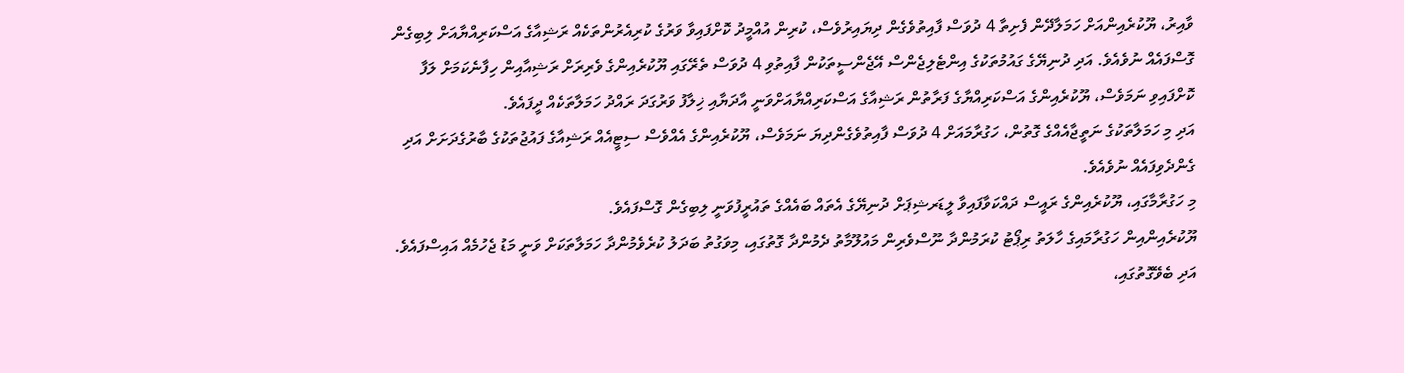ވާއިރު، ޔޫކުރެއިންއަށް ހަމަލާދޭން ފެށިތާ 4 ދުވަސް ފާއިތުވެގެން ދިޔައިރުވެސް، ކުރިން އުއްމީދު ކޮށްފައިވާ ވަރުގެ ކުރިއެރުންތަކެއް ރަޝިއާގެ އަސްކަރިއްޔާއަށް ލިބިގެން ގޮސްފައެއް ނުވެއެވެ. އަދި ދުނިޔޭގެ ގައުމުތަކުގެ އިންޓެލިޖެންސް އޭޖެންސީތަކުން ފާއިތުވި 4 ދުވަސް ތެރޭގައި ޔޫކުރެއިންގެ ވެރިރަށް ރަޝިއާއިން ހިފާނެކަމަށް ލަފާ ކޮށްފައިވި ނަމަވެސް، ޔޫކުރެއިންގެ އަސްކަރިއްޔާގެ ފަރާތުން ރަޝިއާގެ އަސްކަރިއްޔާއަށްވަނީ އާދަޔާއި ޚިލާފު ވަރުގަދަ ރައްދު ހަމަލާތަކެއް ދީފައެވެ.
އަދި މި ހަމަލާތަކުގެ ނަތީޖާއެއްގެ ގޮތުން، ހަގުރާމައަށް 4 ދުވަސް ފާއިތުވެގެންދިޔަ ނަމަވެސް، ޔޫކުރެއިންގެ އެއްވެސް ސިޓީއެއް ރަޝިއާގެ ފައުޖުތަކުގެ ބާރުގެދަށަށް އަދި ގެންދެވިފައެއް ނުވެއެވެ.
މި ހަގުރާމާގައި، ޔޫކުރެއިންގެ ރައީސް ދައްކަވާފައިވާ ލީޑަރޝިޕަށް ދުނިޔޭގެ އެތައް ބައެއްގެ ތައުރީފުވަނީ ލިބިގެން ގޮސްފައެވެ.
ޔޫކުރެއިންއިން ހަގުރާމައިގެ ހާލަތު ރިޕޯޓު ކުރަމުންދާ ނޫސްވެރިން މައުލޫމާތު ދެމުންދާ ގޮތުގައި، މިވަގުތު ބަދަލު ކުރެވެމުންދާ ހަމަލާތަކަށް ވަނީ މަޑު ޖެހުމެއް އައިސްފައެވެ. އަދި ބެވޭގޮތުގައި،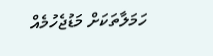ހަމަލާތަކަށް މަޑުޖެހުމެއް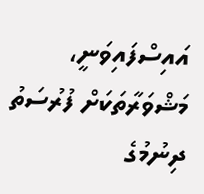އައިސްފައިވަނީ، މަޝްވަރާތަކަށް ފުރުސަތު ދިނުމުގެ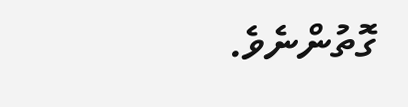ގޮތުންނެވެ.